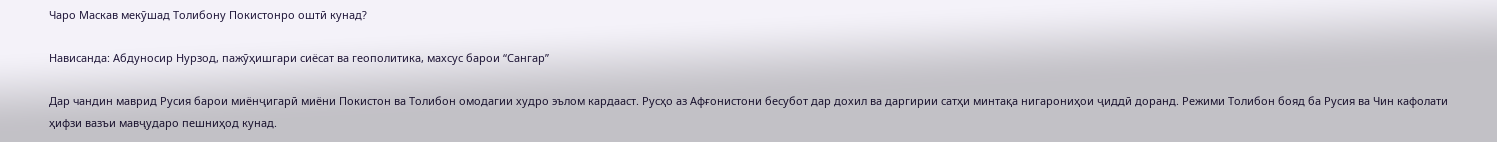Чаро Маскав мекӯшад Толибону Покистонро оштӣ кунад?

Нависанда: Абдуносир Нурзод, пажӯҳишгари сиёсат ва геополитика, махсус барои “Сангар”

Дар чандин маврид Русия барои миёнҷигарӣ миёни Покистон ва Толибон омодагии худро эълом кардааст. Русҳо аз Афғонистони бесубот дар дохил ва даргирии сатҳи минтақа нигарониҳои ҷиддӣ доранд. Режими Толибон бояд ба Русия ва Чин кафолати ҳифзи вазъи мавҷударо пешниҳод кунад.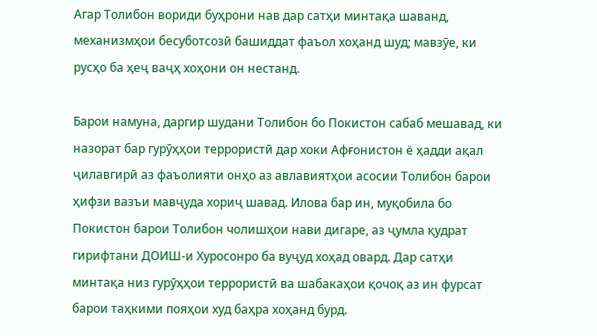Агар Толибон вориди буҳрони нав дар сатҳи минтақа шаванд, механизмҳои бесуботсозӣ башиддат фаъол хоҳанд шуд; мавзӯе, ки русҳо ба ҳеҷ ваҷҳ хоҳони он нестанд.

Барои намуна, даргир шудани Толибон бо Покистон сабаб мешавад, ки назорат бар гурӯҳҳои террористӣ дар хоки Афғонистон ё ҳадди ақал ҷилавгирӣ аз фаъолияти онҳо аз авлавиятҳои асосии Толибон барои ҳифзи вазъи мавҷуда хориҷ шавад. Илова бар ин, муқобила бо Покистон барои Толибон чолишҳои нави дигаре, аз ҷумла қудрат гирифтани ДОИШ-и Хуросонро ба вуҷуд хоҳад овард. Дар сатҳи минтақа низ гурӯҳҳои террористӣ ва шабакаҳои қочоқ аз ин фурсат барои таҳкими пояҳои худ баҳра хоҳанд бурд.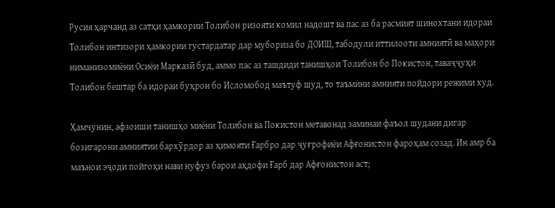Русия ҳарчанд аз сатҳи ҳамкории Толибон ризояти комил надошт ва пас аз ба расмият шинохтани идораи Толибон интизори ҳамкории густардатар дар мубориза бо ДОИШ, табодули иттилооти амниятӣ ва маҳори ниманизомиёни Осиёи Марказӣ буд, аммо пас аз ташдиди танишҳои Толибон бо Покистон, таваҷҷуҳи Толибон бештар ба идораи буҳрон бо Исломобод маътуф шуд, то таъмини амнияти пойдори режими худ.

Ҳамчунин, афзоиши танишҳо миёни Толибон ва Покистон метавонад заминаи фаъол шудани дигар бозигарони амниятии бархӯрдор аз ҳимояти Ғарбро дар ҷуғрофиёи Афғонистон фароҳам созад. Ин амр ба маънои эҷоди пойгоҳи нави нуфуз барои аҳдофи Ғарб дар Афғонистон аст;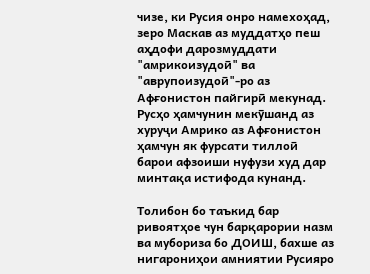чизе, ки Русия онро намехоҳад, зеро Маскав аз муддатҳо пеш аҳдофи дарозмуддати "амрикоизудоӣ" ва "аврупоизудоӣ"-ро аз Афғонистон пайгирӣ мекунад. Русҳо ҳамчунин мекӯшанд аз хуруҷи Амрико аз Афғонистон ҳамчун як фурсати тиллоӣ барои афзоиши нуфузи худ дар минтақа истифода кунанд.

Толибон бо таъкид бар ривоятҳое чун барқарории назм ва мубориза бо ДОИШ, бахше аз нигарониҳои амниятии Русияро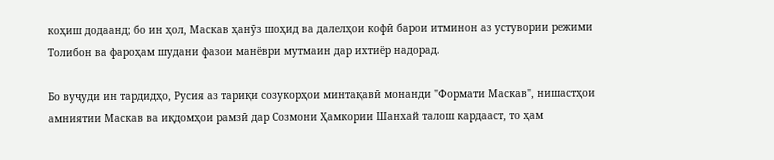коҳиш додаанд; бо ин ҳол, Маскав ҳанӯз шоҳид ва далелҳои кофӣ барои итминон аз устувории режими Толибон ва фароҳам шудани фазои манёври мутмаин дар ихтиёр надорад.

Бо вуҷуди ин тардидҳо, Русия аз тариқи созукорҳои минтақавӣ монанди "Формати Маскав", нишастҳои амниятии Маскав ва иқдомҳои рамзӣ дар Созмони Ҳамкории Шанхай талош кардааст, то ҳам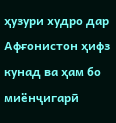ҳузури худро дар Афғонистон ҳифз кунад ва ҳам бо миёнҷигарӣ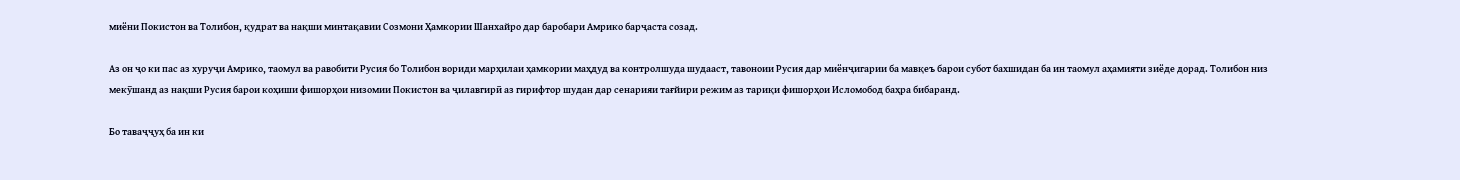миёни Покистон ва Толибон, қудрат ва нақши минтақавии Созмони Ҳамкории Шанхайро дар баробари Амрико барҷаста созад.

Аз он ҷо ки пас аз хуруҷи Амрико, таомул ва равобити Русия бо Толибон вориди марҳилаи ҳамкории маҳдуд ва контролшуда шудааст, тавоноии Русия дар миёнҷигарии ба мавқеъ барои субот бахшидан ба ин таомул аҳамияти зиёде дорад. Толибон низ мекӯшанд аз нақши Русия барои коҳиши фишорҳои низомии Покистон ва ҷилавгирӣ аз гирифтор шудан дар сенарияи тағйири режим аз тариқи фишорҳои Исломобод баҳра бибаранд.

Бо таваҷҷуҳ ба ин ки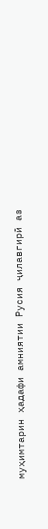муҳимтарин ҳадафи амниятии Русия ҷилавгирӣ аз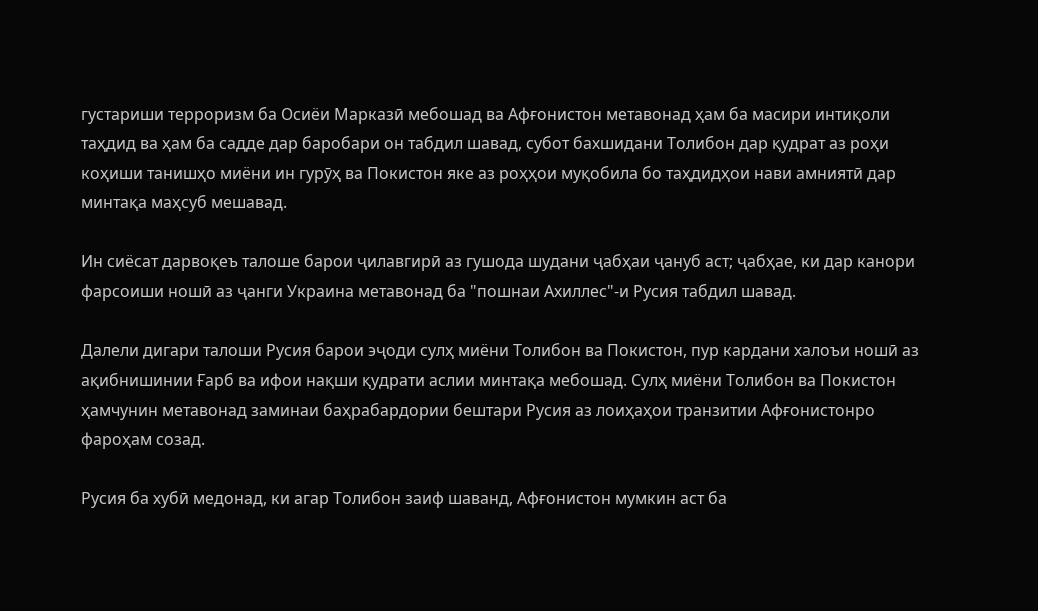густариши терроризм ба Осиёи Марказӣ мебошад ва Афғонистон метавонад ҳам ба масири интиқоли таҳдид ва ҳам ба садде дар баробари он табдил шавад, субот бахшидани Толибон дар қудрат аз роҳи коҳиши танишҳо миёни ин гурӯҳ ва Покистон яке аз роҳҳои муқобила бо таҳдидҳои нави амниятӣ дар минтақа маҳсуб мешавад.

Ин сиёсат дарвоқеъ талоше барои ҷилавгирӣ аз гушода шудани ҷабҳаи ҷануб аст; ҷабҳае, ки дар канори фарсоиши ношӣ аз ҷанги Украина метавонад ба "пошнаи Ахиллес"-и Русия табдил шавад.

Далели дигари талоши Русия барои эҷоди сулҳ миёни Толибон ва Покистон, пур кардани халоъи ношӣ аз ақибнишинии Ғарб ва ифои нақши қудрати аслии минтақа мебошад. Сулҳ миёни Толибон ва Покистон ҳамчунин метавонад заминаи баҳрабардории бештари Русия аз лоиҳаҳои транзитии Афғонистонро фароҳам созад.

Русия ба хубӣ медонад, ки агар Толибон заиф шаванд, Афғонистон мумкин аст ба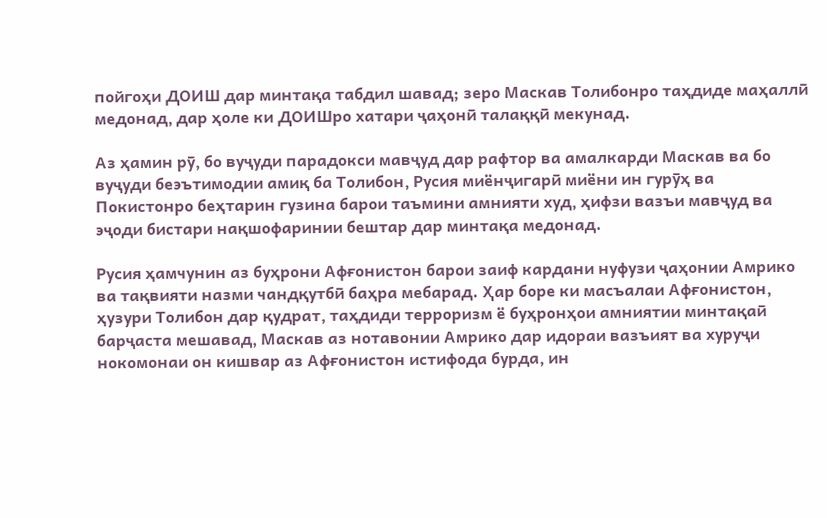пойгоҳи ДОИШ дар минтақа табдил шавад; зеро Маскав Толибонро таҳдиде маҳаллӣ медонад, дар ҳоле ки ДОИШро хатари ҷаҳонӣ талаққӣ мекунад.

Аз ҳамин рӯ, бо вуҷуди парадокси мавҷуд дар рафтор ва амалкарди Маскав ва бо вуҷуди беэътимодии амиқ ба Толибон, Русия миёнҷигарӣ миёни ин гурӯҳ ва Покистонро беҳтарин гузина барои таъмини амнияти худ, ҳифзи вазъи мавҷуд ва эҷоди бистари нақшофаринии бештар дар минтақа медонад.

Русия ҳамчунин аз буҳрони Афғонистон барои заиф кардани нуфузи ҷаҳонии Амрико ва тақвияти назми чандқутбӣ баҳра мебарад. Ҳар боре ки масъалаи Афғонистон, ҳузури Толибон дар қудрат, таҳдиди терроризм ё буҳронҳои амниятии минтақаӣ барҷаста мешавад, Маскав аз нотавонии Амрико дар идораи вазъият ва хуруҷи нокомонаи он кишвар аз Афғонистон истифода бурда, ин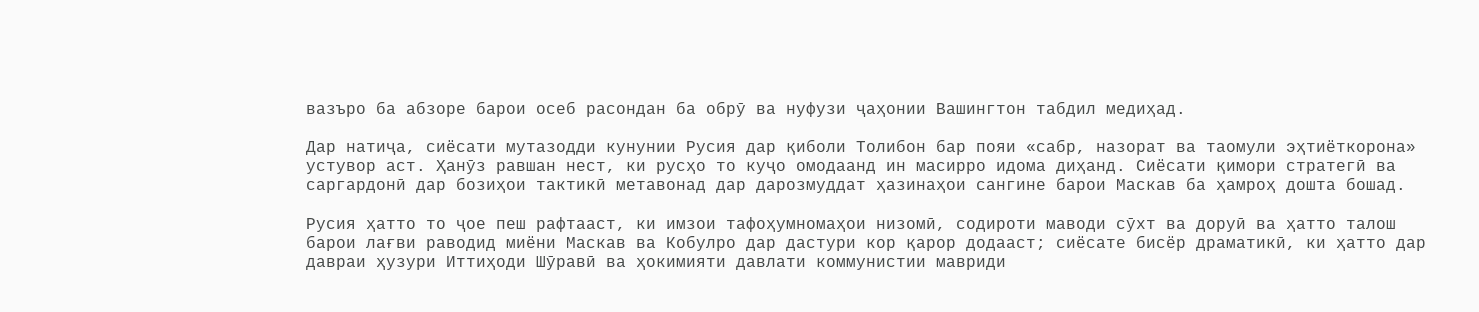вазъро ба абзоре барои осеб расондан ба обрӯ ва нуфузи ҷаҳонии Вашингтон табдил медиҳад.

Дар натиҷа, сиёсати мутазодди кунунии Русия дар қиболи Толибон бар пояи «сабр, назорат ва таомули эҳтиёткорона» устувор аст. Ҳанӯз равшан нест, ки русҳо то куҷо омодаанд ин масирро идома диҳанд. Сиёсати қимори стратегӣ ва саргардонӣ дар бозиҳои тактикӣ метавонад дар дарозмуддат ҳазинаҳои сангине барои Маскав ба ҳамроҳ дошта бошад.

Русия ҳатто то ҷое пеш рафтааст, ки имзои тафоҳумномаҳои низомӣ, содироти маводи сӯхт ва доруӣ ва ҳатто талош барои лағви раводид миёни Маскав ва Кобулро дар дастури кор қарор додааст; сиёсате бисёр драматикӣ, ки ҳатто дар давраи ҳузури Иттиҳоди Шӯравӣ ва ҳокимияти давлати коммунистии мавриди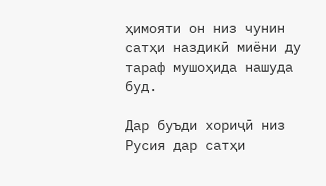ҳимояти он низ чунин сатҳи наздикӣ миёни ду тараф мушоҳида нашуда буд.

Дар буъди хориҷӣ низ Русия дар сатҳи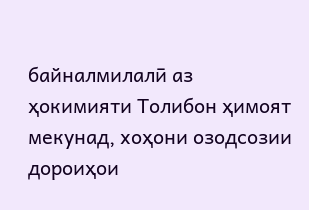байналмилалӣ аз ҳокимияти Толибон ҳимоят мекунад, хоҳони озодсозии дороиҳои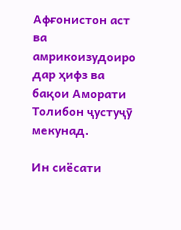Афғонистон аст ва амрикоизудоиро дар ҳифз ва бақои Аморати Толибон ҷустуҷӯ мекунад.

Ин сиёсати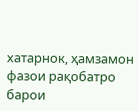хатарнок, ҳамзамон фазои рақобатро барои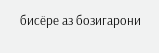бисёре аз бозигарони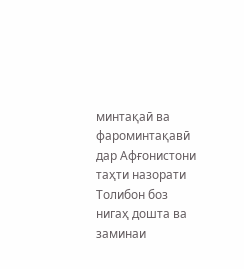минтақаӣ ва фароминтақавӣ дар Афғонистони таҳти назорати Толибон боз нигаҳ дошта ва заминаи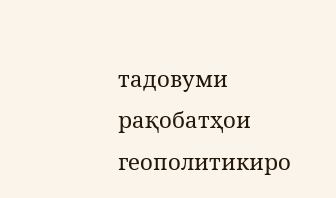тадовуми рақобатҳои геополитикиро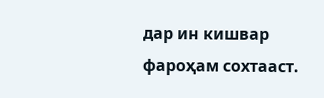дар ин кишвар фароҳам сохтааст.